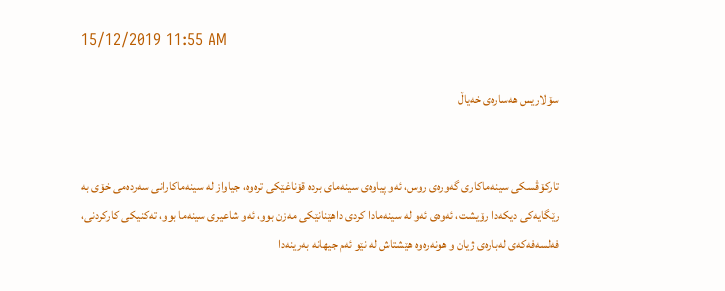15/12/2019 11:55 AM

سۆلاریس هه‌ساره‌ی خه‌یاڵ


تاركۆڤسكی سینه‌ماكاری گه‌وره‌ی‌ روس، ئه‌و پیاوه‌ی‌ سینه‌مای‌ برده‌ قۆناغێكی‌ تره‌وه‌، جیاواز له‌ سینه‌ماكارانی‌ سه‌رده‌می‌ خۆی‌ به‌ رێگایه‌كی‌ دیكه‌دا رۆیشت، ئه‌وه‌ی‌ ئه‌و له‌ سینه‌مادا كردی داهێنانێكی‌ مه‌زن بوو، ئه‌و شاعیری سینه‌ما بوو، ته‌كنیكی‌ كاركردنی، فه‌لسه‌فه‌كه‌ی له‌باره‌ی ژیان و هونه‌ره‌وه‌ هێشتاش له‌ نێو ئه‌م جیهانه‌ به‌رینه‌دا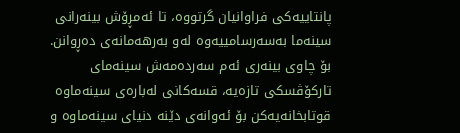پانتاییه‌كی‌ فراوانیان گرتووه‌، تا ئه‌مڕۆش بینه‌رانی‌ سینه‌ما به‌سه‌رسامییه‌وه‌ له‌و به‌رهه‌مانه‌ی‌ ده‌ڕوانن. بۆ چاوی‌ بینه‌ری‌ ئه‌م سه‌رده‌مه‌ش سینه‌مای‌ تاركۆڤسكی‌ تازه‌یه‌، قسه‌كانی‌ له‌باره‌ی‌ سینه‌ماوه‌ قوتابخانه‌یه‌كن بۆ ئه‌وانه‌ی‌ دێنه‌ دنیای‌ سینه‌ماوه‌ و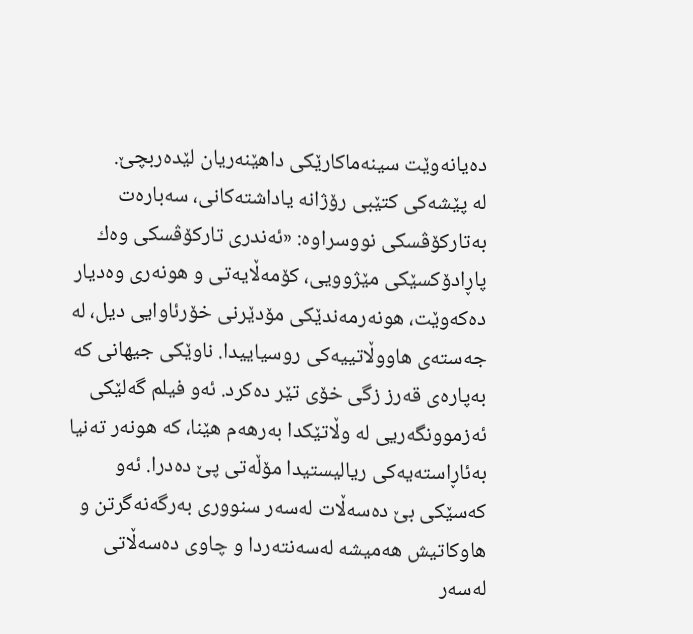ده‌یانه‌وێت سینه‌ماكارێكی‌ داهێنه‌ریان لێده‌ربچێ.
له‌ پێشه‌كی كتێبی رۆژانه‌ یاداشته‌كانی‌، سه‌باره‌ت به‌تاركۆڤسكی‌ نووسراوه‌: «ئه‌ندری تاركۆڤسكی‌ وه‌ك پاڕادۆكسێكی مێژوویی، كۆمه‌ڵایه‌تی‌ و هونه‌ری‌ وه‌دیار ده‌كه‌وێت، هونه‌رمه‌ندێكی‌ مۆدێرنی‌ خۆرئاوایی دیل، له‌ جه‌سته‌ی‌ هاووڵاتییه‌كی‌ روسیاییدا. ناوێكی‌ جیهانی كه‌ به‌پاره‌ی‌ قه‌رز زگی خۆی‌ تێر ده‌كرد. ئه‌و فیلم گه‌لێكی‌ ئه‌زموونگه‌ریی له‌ وڵاتێكدا به‌رهه‌م هێنا، كه‌ هونه‌ر ته‌نیا به‌ئاڕاسته‌یه‌كی‌ ریالیستیدا مۆڵه‌تی‌ پێ ده‌درا. ئه‌و كه‌سێكی‌ بێ ده‌سه‌ڵات له‌سه‌ر سنووری‌ به‌رگه‌نه‌گرتن و هاوكاتیش هه‌میشه‌ له‌سه‌نته‌ردا و چاوی ده‌سه‌ڵاتی‌ له‌سه‌ر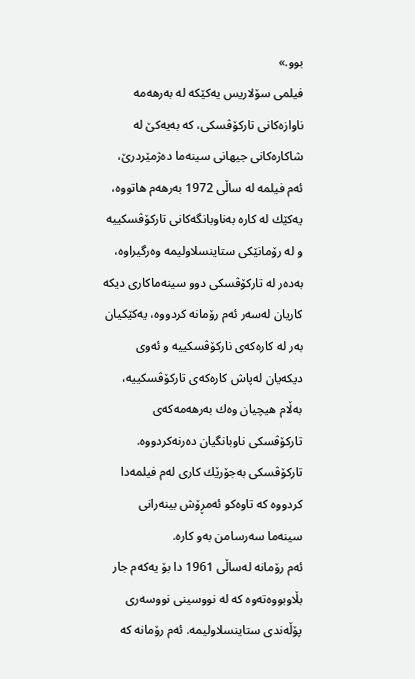بوو.»
فیلمی سۆلاریس یه‌كێكه‌ له‌ به‌رهه‌مه‌ ناوازه‌كانی‌ تاركۆڤسكی‌، كه‌ به‌یه‌كێ له‌ شاكاره‌كانی‌ جیهانی‌ سینه‌ما ده‌ژمێردرێ، ئه‌م فیلمه‌ له‌ ساڵی 1972 به‌رهه‌م هاتووه‌، یه‌كێك له‌ كاره‌ به‌ناوبانگه‌كانی‌ تاركۆڤسكییه‌ و له‌ رۆمانێكی‌ ستاینسلاولیمه‌ وه‌رگیراوه‌، به‌ده‌ر له‌ تاركۆڤسكی‌ دوو سینه‌ماكاری دیكه‌ كاریان له‌سه‌ر ئه‌م رۆمانه‌ كردووه‌، یه‌كێكیان به‌ر له‌ كاره‌كه‌ی‌ ناركۆڤسكییه‌ و ئه‌وی دیكه‌یان له‌پاش كاره‌كه‌ی‌ تاركۆڤسكییه‌، به‌ڵام هیچیان وه‌ك به‌رهه‌مه‌كه‌ی‌ تاركۆڤسكی ناوبانگیان ده‌رنه‌كردووه‌. تاركۆڤسكی‌ به‌جۆرێك كاری‌ له‌م فیلمه‌دا كردووه‌ كه‌ تاوه‌كو ئه‌مڕۆش بینه‌رانی‌ سینه‌ما سه‌رسامن به‌و كاره‌.
ئه‌م رۆمانه‌ له‌ساڵی 1961 دا بۆ یه‌كه‌م جار بڵاوبووه‌ته‌وه‌ كه‌ له‌ نووسینی‌ نووسه‌ری‌ پۆڵه‌ندی‌ ستاینسلاولیمه‌. ئه‌م رۆمانه‌ كه‌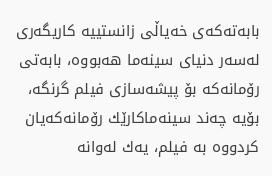بابه‌ته‌كه‌ی‌ خه‌یاڵی زانستییه‌ كاریگه‌ری‌ له‌سه‌ر دنیای‌ سینه‌ما هه‌بووه‌، بابه‌تی رۆمانه‌كه‌ بۆ پیشه‌سازی‌ فیلم گرنگه‌، بۆیه‌ چه‌ند سینه‌ماكارێك رۆمانه‌كه‌یان كردووه‌ به‌ فیلم، یه‌ك له‌وانه‌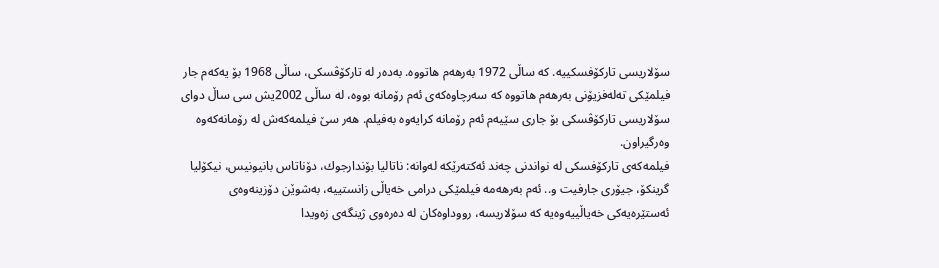سۆلاریسی تاركۆفسكییه‌. كه‌ ساڵی 1972 به‌رهه‌م هاتووه‌. به‌ده‌ر له‌ تاركۆڤسكی‌، ساڵی 1968 بۆ یه‌كه‌م جار فیلمێكی‌ ته‌له‌فزیۆنی‌ به‌رهه‌م هاتووه‌ كه‌ سه‌رچاوه‌كه‌ی‌ ئه‌م رۆمانه‌ بووه‌، له‌ ساڵی 2002یش سی ساڵ دوای‌ سۆلاریسی تاركۆڤسكی‌ بۆ جاری سێیه‌م ئه‌م رۆمانه‌ كرایه‌وه‌ به‌فیلم. هه‌ر سێ فیلمه‌كه‌ش له‌ رۆمانه‌كه‌وه‌ وه‌رگیراون.
فیلمه‌كه‌ی‌ تاركۆفسكی‌ له‌ نواندنی چه‌ند ئه‌كته‌رێكه‌ له‌وانه‌: ناتالیا بۆندارجوك، دۆناتاس بانیونیس، نیكۆلیا گرینكۆ، جیۆری‌ جارفیت و.. ئه‌م به‌رهه‌مه‌ فیلمێكی‌ درامی خه‌یاڵی زانستییه‌، به‌شوێن دۆزینه‌وه‌ی‌ ئه‌ستێره‌یه‌كی‌ خه‌یاڵییه‌وه‌یه‌ كه‌ سۆلاریسه‌، رووداوه‌كان له‌ ده‌ره‌وی‌ ژینگه‌ی‌ زه‌ویدا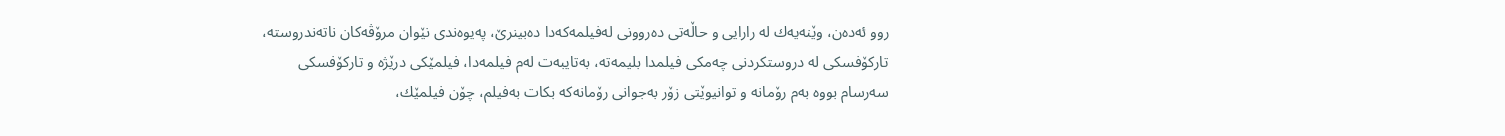روو ئه‌ده‌ن، وێنه‌یه‌ك له‌ رارایی و حاڵه‌تی‌ ده‌روونی‌ له‌فیلمه‌كه‌دا ده‌بینرێ، په‌یوه‌ندی‌ نێوان مرۆڤه‌كان ناته‌ندروسته‌، تاركۆفسكی‌ له‌ دروستكردنی‌ چه‌مكی‌ فیلمدا بلیمه‌ته‌، به‌تایبه‌ت له‌م فیلمه‌دا، فیلمێكی‌ درێژه‌ و تاركۆفسكی‌ سه‌رسام بووه‌ به‌م رۆمانه‌ و توانیوێتی‌ زۆر به‌جوانی‌ رۆمانه‌كه‌ بكات به‌فیلم، چۆن فیلمێك،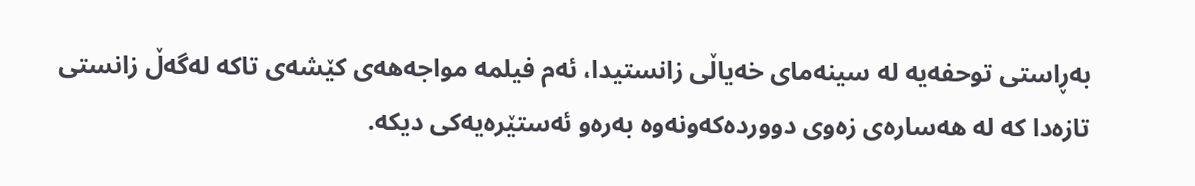به‌ڕاستی‌ توحفه‌یه‌ له‌ سینه‌مای‌ خه‌یاڵی زانستیدا، ئه‌م فیلمه‌ مواجه‌هه‌ی‌ كێشه‌ی‌ تاكه‌ له‌گه‌ڵ زانستی‌ تازه‌دا كه‌ له‌ هه‌ساره‌ی‌ زه‌وی‌ دوورده‌كه‌ونه‌وه‌ به‌ره‌و ئه‌ستێره‌یه‌كی‌ دیكه‌.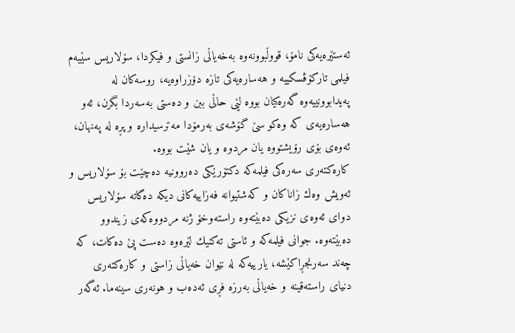ئه‌ستێره‌یه‌كی‌ نامۆ، قووڵبوونه‌وه‌ به‌خه‌یاڵی زانستی و فیكردا، سۆلاریس سێیه‌م فیلمی تاركۆڤسكییه‌ و هه‌ساره‌یه‌كی تازه‌ دۆزراوه‌یه‌، روسه‌كان له‌ په‌یدابوونییه‌وه‌ گه‌ره‌كیان بووه‌ لێی حاڵی ببن و ده‌ستی‌ به‌سه‌ردا بگرن، ئه‌و هه‌ساره‌یه‌ی كه‌ وه‌كو سێ گۆشه‌ی‌ به‌رمۆدا مه‌ترسیداره‌ و پڕه‌ له‌ په‌نهان، ئه‌وه‌ی‌ بۆی‌ رۆیشتووه‌ یان مردوه‌ و یان شێت بووه‌.
كاره‌كته‌ری‌ سه‌ره‌كی‌ فیلمه‌كه‌ دكتۆرێكی ده‌روونیه‌ ده‌چێت بۆ سۆلاریس و ئه‌ویش وه‌ك زاناكان و كه‌شتیوانه‌ فه‌زاییه‌كانی دیكه‌ ده‌گاته‌ سۆلاریس دوای ئه‌وه‌ی‌ نزیكی ده‌بێته‌وه‌ راسته‌وخۆ ژنه‌ مردووه‌كه‌ی زیندوو ده‌بێته‌وه‌. جوانی‌ فیلمه‌كه‌ و ئاستی‌ ته‌كنیك لێره‌وه‌ ده‌ست پێ ده‌كات، كه‌ چه‌ند سه‌رنجڕاكێشه‌، یارییه‌كه‌ له‌ نێوان خه‌یاڵی زاستی‌ و كاره‌كته‌ری‌ دنیای‌ راسته‌قینه‌ و خه‌یاڵی به‌رزه‌ فڕی‌ ئه‌ده‌ب و هونه‌ری‌ سینه‌ما. ئه‌گه‌ر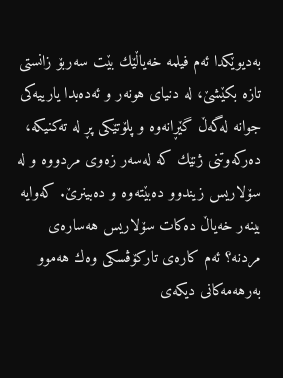به‌دیوێكدا ئه‌م فیلمه‌ خه‌یاڵێك بێت سه‌ربۆ زانستی‌ تازه‌ بكێشێ، له‌ دنیای‌ هونه‌ر و ئه‌ده‌بدا یارییه‌كی‌ جوانه‌ له‌گه‌ڵ گێڕانه‌وه‌ و پلۆتێكی‌ پڕ له‌ ته‌كنیكه‌، ده‌ركه‌وتنی‌ ژنێك كه‌ له‌سه‌ر زه‌وی‌ مردووه‌ و له‌ سۆلاریس زیندوو ده‌بێته‌وه‌ و ده‌بینرێ. كه‌وایه‌ بینه‌ر خه‌یاڵ ده‌كات سۆلاریس هه‌ساره‌ی‌ مردنه‌؟ ئه‌م كاره‌ی‌ تاركۆڤسكی وه‌ك هه‌موو به‌رهه‌مه‌كانی‌ دیكه‌ی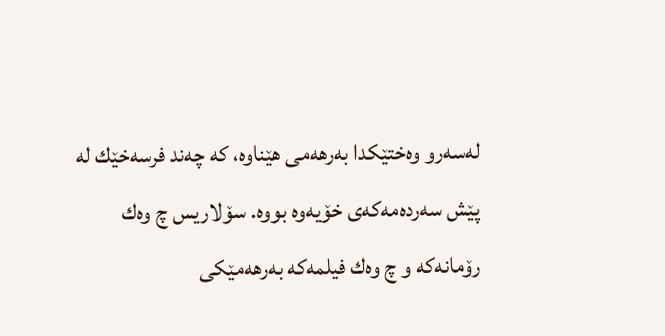له‌سه‌رو وه‌ختێكدا به‌رهه‌می هێناوه‌، كه‌ چه‌ند فرسه‌خێك له‌ پێش سه‌رده‌مه‌كه‌ی‌ خۆیه‌وه‌ بووه‌. سۆلاریس چ وه‌ك رۆمانه‌كه‌ و چ وه‌ك فیلمه‌كه‌ به‌رهه‌مێكی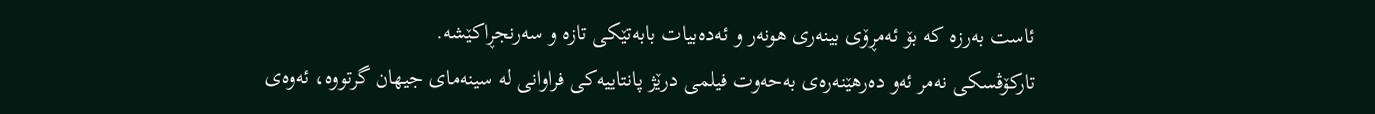ئاست به‌رزه‌ كه‌ بۆ ئه‌مڕۆی‌ بینه‌ری‌ هونه‌ر و ئه‌ده‌بیات بابه‌تێكی‌ تازه‌ و سه‌رنجڕاكێشه‌.
تاركۆڤسكی نه‌مر ئه‌و ده‌رهێنه‌ره‌ی‌ به‌حه‌وت فیلمی درێژ پانتاییه‌كی‌ فراوانی‌ له‌ سینه‌مای‌ جیهان گرتووه‌، ئه‌وه‌ی‌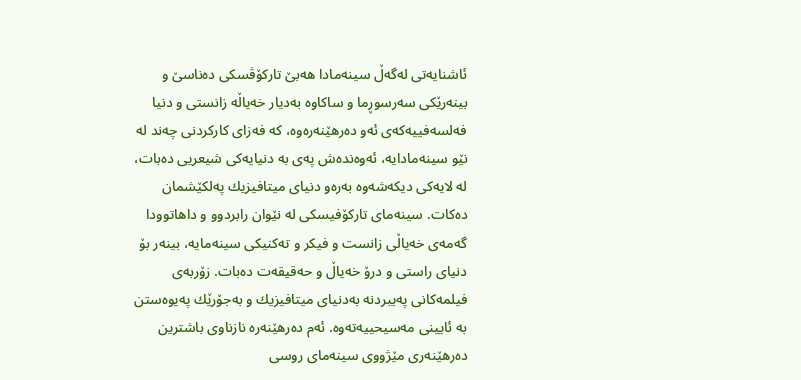ئاشنایه‌تی‌ له‌گه‌ڵ سینه‌مادا هه‌بێ تاركۆڤسكی‌ ده‌ناسێ و بینه‌رێكی‌ سه‌رسوڕما و ساكاوه‌ به‌دیار خه‌یاڵه‌ زانستی و دنیا فه‌لسه‌فییه‌كه‌ی‌ ئه‌و ده‌رهێنه‌ره‌وه‌، كه‌ فه‌زای‌ كاركردنی‌ چه‌ند له‌ نێو سینه‌مادایه‌، ئه‌وه‌نده‌ش په‌ی به‌ دنیایه‌كی‌ شیعریی ده‌بات، له‌ لایه‌كی‌ دیكه‌شه‌وه‌ به‌ره‌و دنیای‌ میتافیزیك په‌لكێشمان ده‌كات. سینه‌مای تاركۆفیسكی له‌ نێوان رابردوو و داهاتوودا گه‌مه‌ی‌ خه‌یاڵی زانست و فیكر و ته‌كنیكی‌ سینه‌مایه‌، بینه‌ر بۆ دنیای راستی و درۆ خه‌یاڵ و حه‌قیقه‌ت ده‌بات. زۆربه‌ی‌ فیلمه‌كانی‌ په‌یبردنه‌ به‌دنیای‌ میتافیزیك و به‌جۆرێك په‌یوه‌ستن به‌ ئایینی مه‌سیحییه‌ته‌وه‌. ئه‌م ده‌رهێنه‌ره‌ نازناوی باشترین ده‌رهێنه‌ری مێژووی سینه‌مای روسی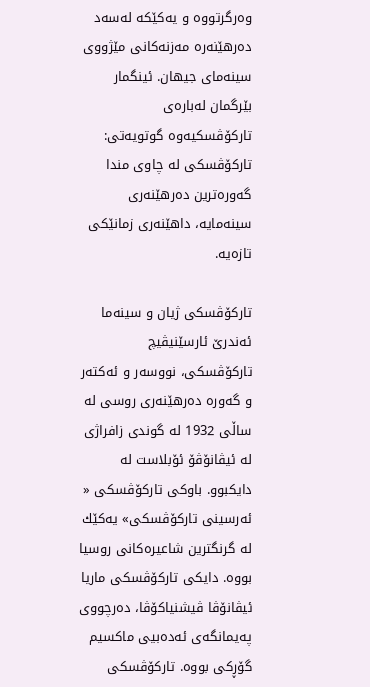وه‌رگرتووه‌ و یه‌كێكه‌ له‌سه‌د ده‌رهێنه‌ره‌ مه‌زنه‌كانی مێژووی سینه‌مای جیهان. ئینگمار بێرگمان له‌باره‌ی‌ تاركۆڤسكیه‌وه‌ گوتویه‌تی‌: تاركۆڤسكی له‌ چاوی مندا گه‌وره‌ترین ده‌رهێنه‌ری سینه‌مایه‌، داهێنه‌ری زمانێكی تازه‌یه‌.

تاركۆڤسكی‌ ژیان و سینه‌ما
ئه‌ندرێ ئارسێنیڤیچ تاركۆڤسكی، نووسه‌ر و ئه‌كته‌ر و گه‌وره‌ ده‌رهێنه‌ری روسی له‌ ساڵی 1932 له‌ گوندی زافراژی له‌ ئیڤانۆڤۆ ئۆبلاست له‌ دایكبوو. باوكی تاركۆڤسكی « ئه‌رسینی تاركۆڤسكی» یه‌كێك له‌ گرنگترین شاعیره‌كانی روسیا بووه‌. دایكی تاركۆڤسكی ماریا ئیڤانۆڤا ڤیشنیاكۆڤا، ده‌رچووی په‌یمانگه‌ی ئه‌ده‌بیی ماكسیم گۆڕكی بووه‌. تاركۆڤسكی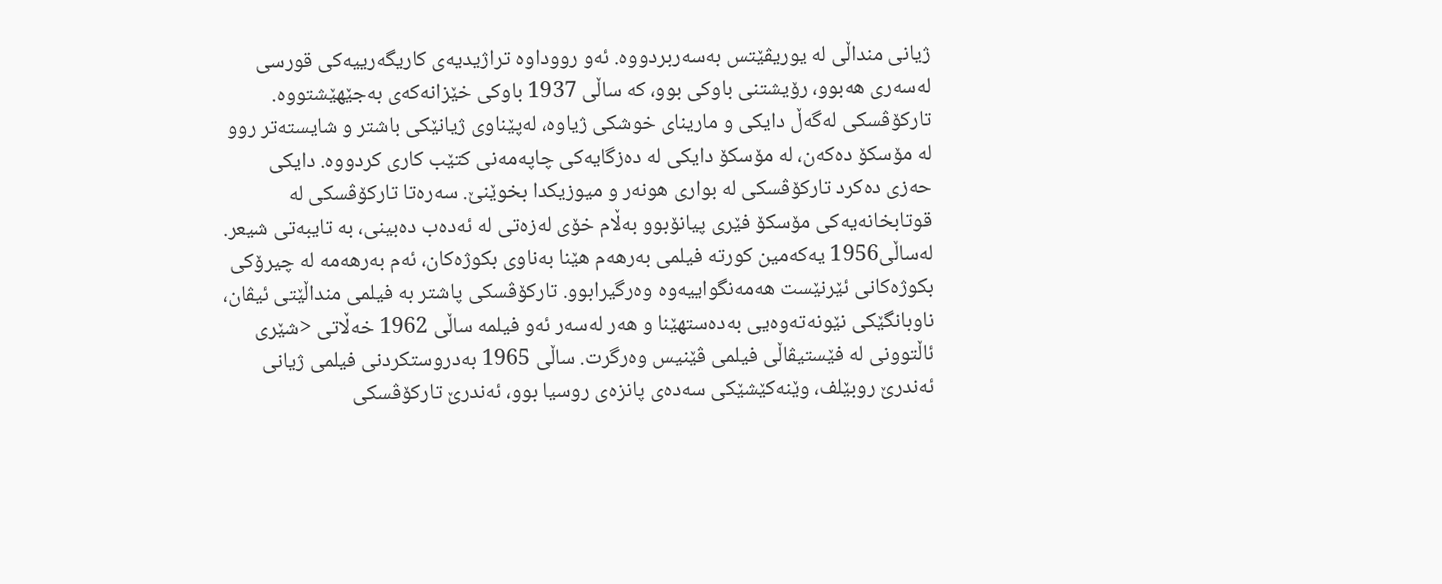ژیانی‌ منداڵی له‌ یوریڤێتس به‌سه‌ربردووه‌. ئه‌و رووداوه‌ تراژیدیه‌ی كاریگه‌رییه‌كی‌ قورسی له‌سه‌ری‌ هه‌بوو، رۆیشتنی‌ باوكی‌ بوو، كه‌ ساڵی 1937 باوكی‌ خێزانه‌كه‌ی‌ به‌جێهێشتووه‌. تاركۆڤسكی‌ له‌گه‌ڵ دایكی و مارینای‌ خوشكی‌ ژیاوه‌، له‌پێناوی‌ ژیانێكی‌ باشتر و شایسته‌تر روو له‌ مۆسكۆ ده‌كه‌ن، له‌ مۆسكۆ دایكی‌ له‌ ده‌زگایه‌كی چاپه‌مه‌نی كتێب كاری كردووه‌. دایكی حه‌زی‌ ده‌كرد تاركۆڤسكی له‌ بواری هونه‌ر و میوزیكدا بخوێنێ. سه‌ره‌تا تاركۆڤسكی‌ له‌ قوتابخانه‌یه‌كی مۆسكۆ فێری پیانۆبوو به‌ڵام خۆی له‌زه‌تی له‌ ئه‌ده‌ب ده‌بینی، به‌ تایبه‌تی‌ شیعر. له‌ساڵی1956 یه‌كه‌مین كورته‌ فیلمی به‌رهه‌م هێنا به‌ناوی بكوژه‌كان، ئه‌م به‌رهه‌مه‌ له‌ چیرۆكی بكوژه‌كانی ئێرنێست هه‌مه‌نگواییه‌وه‌ وه‌رگیرابوو. تاركۆڤسكی پاشتر به‌ فیلمی منداڵێتی ئیڤان، ناوبانگێكی نێونه‌ته‌وه‌یی به‌ده‌ستهێنا و هه‌ر له‌سه‌ر ئه‌و فیلمه‌ ساڵی 1962 خه‌ڵاتی <شێری ئاڵتوونی له‌ فێستیڤاڵی فیلمی ڤێنیس وه‌رگرت. ساڵی 1965 به‌دروستكردنی فیلمی ژیانی ئه‌ندرێ روبێلف، وێنه‌كێشێكی‌ سه‌ده‌ی پانزه‌ی‌ روسیا بوو، ئه‌ندرێ تاركۆڤسكی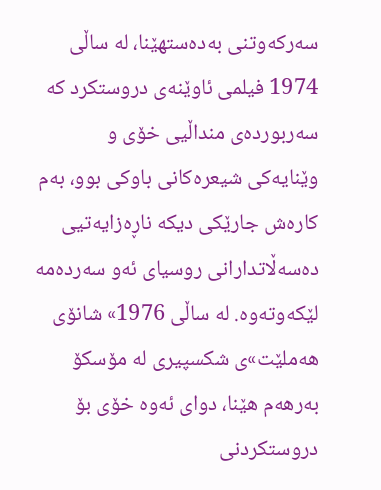سه‌ركه‌وتنی به‌ده‌ستهێنا، له‌ ساڵی 1974 فیلمی ئاوێنه‌ی دروستكرد كه‌ سه‌ربورده‌ی منداڵیی خۆی و وێنایه‌كی شیعره‌كانی باوكی بوو، به‌م كاره‌ش جارێكی‌ دیكه‌ ناڕه‌زایه‌تیی ده‌سه‌ڵاتدارانی روسیای ئه‌و سه‌رده‌مه‌ لێكه‌وته‌وه‌. له‌ ساڵی 1976» شانۆی هه‌ملێت»ی شكسپیری له‌ مۆسكۆ به‌رهه‌م هێنا، دوای ئه‌وه‌ خۆی بۆ دروستكردنی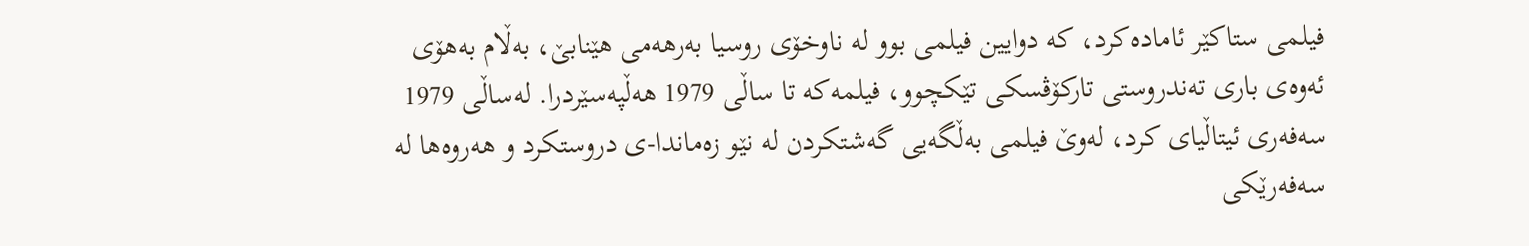فیلمی ستاكێر ئاماده‌كرد، كه‌ دوایین فیلمی بوو له‌ ناوخۆی روسیا به‌رهه‌می‌ هێنابێ، به‌ڵام به‌هۆی ئه‌وه‌ی‌ باری‌ ته‌ندروستی‌ تاركۆڤسكی تێكچوو، فیلمه‌كه‌ تا ساڵی 1979 هه‌ڵپه‌سێردرا. له‌ساڵی 1979 سه‌فه‌ری‌ ئیتاڵیای كرد، له‌وێ فیلمی به‌ڵگه‌یی گه‌شتكردن له‌ نێو زه‌ماندا-ی دروستكرد و هه‌روه‌ها له‌ سه‌فه‌رێكی‌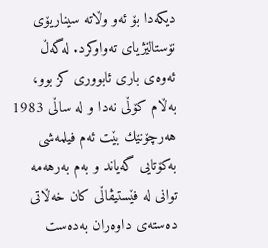دیكه‌دا بۆ ئه‌و وڵاته‌ سیناریۆی نۆستالێژیای ته‌واوكرد. له‌گه‌ڵ ئه‌وه‌ی‌ باری‌ ئابووری‌ كز بوو، به‌ڵام كۆڵی نه‌دا و له‌ ساڵی 1983 هه‌رچۆنێك بێت ئه‌م فیلمه‌شی به‌كۆتایی گه‌یاند و به‌م به‌رهه‌مه‌ توانی له‌ فێستیڤاڵی كان خه‌ڵاتی ده‌سته‌ی داوه‌ران به‌ده‌ست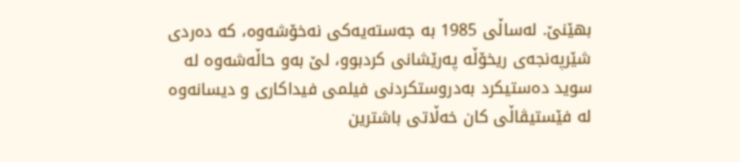بهێنێ. له‌ساڵی 1985 به‌ جه‌سته‌یه‌كی‌ نه‌خۆشه‌وه‌، كه‌ ده‌ردی شێرپه‌نجه‌ی ریخۆڵه‌ په‌رێشانی‌ كردبوو، لێ به‌و حاڵه‌شه‌وه‌ له‌ سوید ده‌ستیكرد به‌دروستكردنی فیلمی فیداكاری و دیسانه‌وه‌ له‌ فێستیڤاڵی كان خه‌ڵاتی باشترین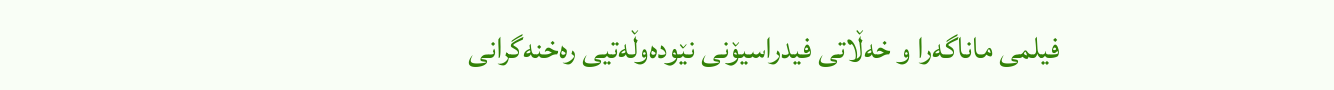فیلمی ماناگه‌را و خه‌ڵاتی فیدراسیۆنی نێوده‌وڵه‌تیی ره‌خنه‌گرانی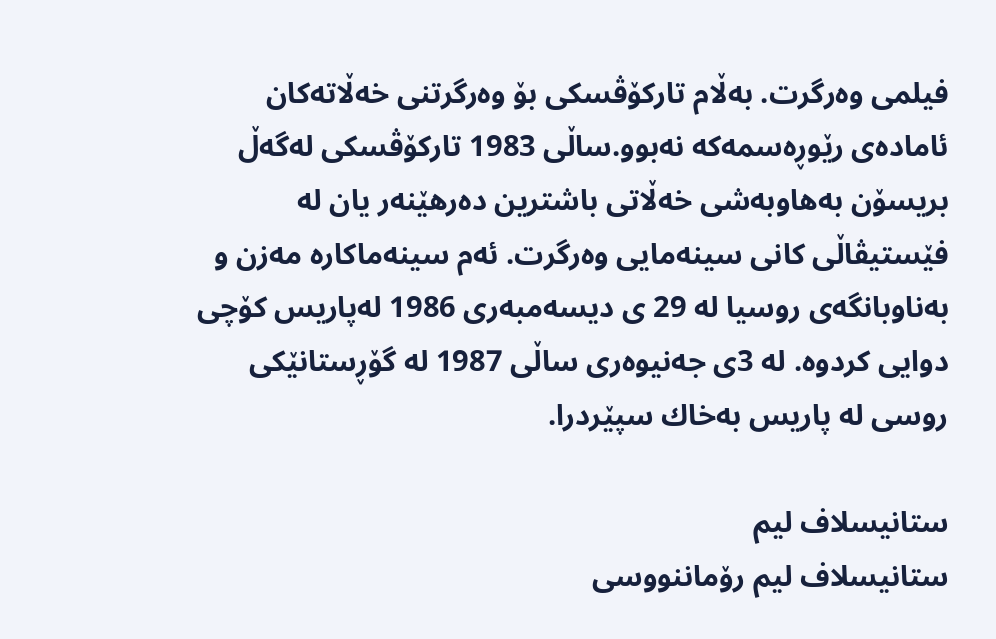فیلمی وه‌رگرت. به‌ڵام تاركۆڤسكی بۆ وه‌رگرتنی خه‌ڵاته‌كان ئاماده‌ی رێوڕه‌سمه‌كه‌ نه‌بوو.ساڵی 1983 تاركۆڤسكی له‌گه‌ڵ بریسۆن به‌هاوبه‌شی خه‌ڵاتی باشترین ده‌رهێنه‌ر یان له‌ فێستیڤاڵی كانی سینه‌مایی وه‌رگرت. ئه‌م سینه‌ماكاره‌ مه‌زن و به‌ناوبانگه‌ی روسیا له‌ 29 ی دیسه‌مبه‌ری 1986 له‌پاریس كۆچی دوایی كردوه‌. له‌ 3ی جه‌نیوه‌ری ساڵی 1987 له‌ گۆڕستانێكی روسی له‌ پاریس به‌خاك سپێردرا.

ستانیسلاف لیم
ستانیسلاف لیم رۆماننووسی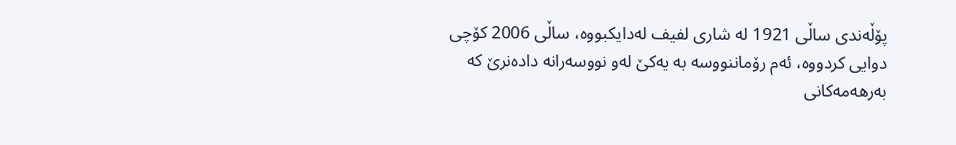پۆڵه‌ندی‌ ساڵی‌ 1921 له‌ شاری‌ لفیف له‌دایكبووه‌، ساڵی 2006 كۆچی دوایی كردووه‌، ئه‌م رۆماننووسه‌ به‌ یه‌كێ له‌و نووسه‌رانه‌ داده‌نرێ كه‌ به‌رهه‌مه‌كانی‌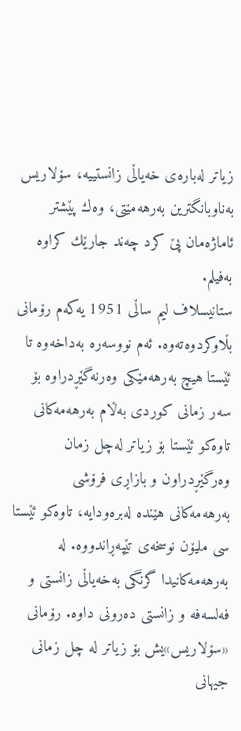زیاتر له‌باره‌ی‌ خه‌یاڵی زانستییه‌، سۆلاریس به‌ناوبانگترین به‌رهه‌مێتی، وه‌ك پێشتر ئاماژه‌مان پێ كرد چه‌ند جارێك كراوه‌ به‌فیلم.
ستانیسلاف لیم ساڵی 1951 یه‌كه‌م رۆمانی‌ بڵاوكردوه‌ته‌وه‌. ئه‌م نووسه‌ره‌ به‌داخه‌وه‌ تا ئێستا هیچ به‌رهه‌مێكی‌ وه‌رنه‌گێڕدراوه‌ بۆ سه‌ر زمانی‌ كوردی‌ به‌ڵام به‌رهه‌مه‌كانی‌ تاوه‌كو ئێستا بۆ زیاتر له‌چل زمان وه‌رگێڕدراون و بازاڕی‌ فرۆشی به‌رهه‌مه‌كانی‌ هێنده‌ له‌بره‌ودایه‌، تاوه‌كو ئێستا سی ملیۆن نوسخه‌ی‌ تێپه‌ڕاندووه‌. له‌ به‌رهه‌مه‌كانیدا گرنگی‌ به‌خه‌یاڵی زانستی‌ و فه‌لسه‌فه‌ و زانستی‌ ده‌رونی داوه‌. رۆمانی‌ «سۆلاریس»یش بۆ زیاتر له‌ چل زمانی‌ جیهانی‌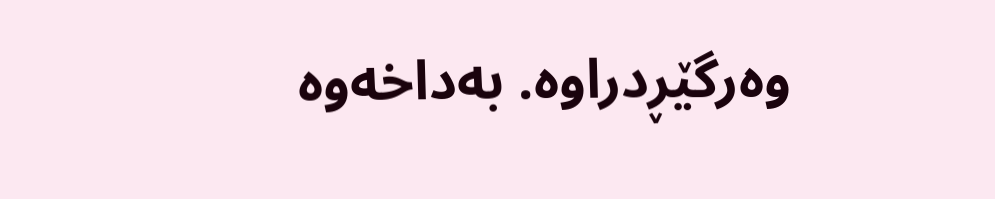وه‌رگێڕدراوه‌. به‌داخه‌وه‌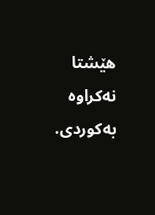هێشتا نه‌كراوه‌ به‌كوردی‌.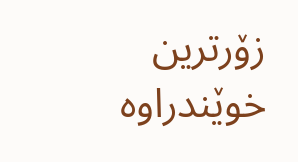زۆرترین خوێندراوە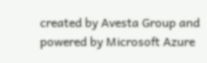created by Avesta Group and powered by Microsoft Azure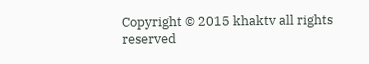Copyright © 2015 khaktv all rights reserved